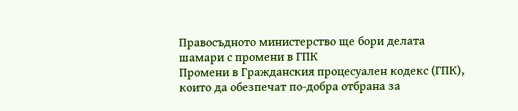Правосъдното министерство ще бори делата шамари с промени в ГПК
Промени в Гражданския процесуален кодекс (ГПК), които да обезпечат по-добра отбрана за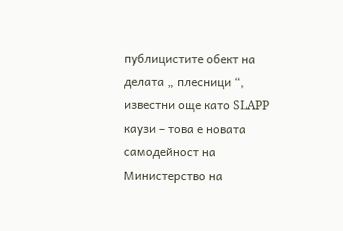публицистите обект на делата „ плесници “, известни още като SLAPP каузи – това е новата самодейност на Министерство на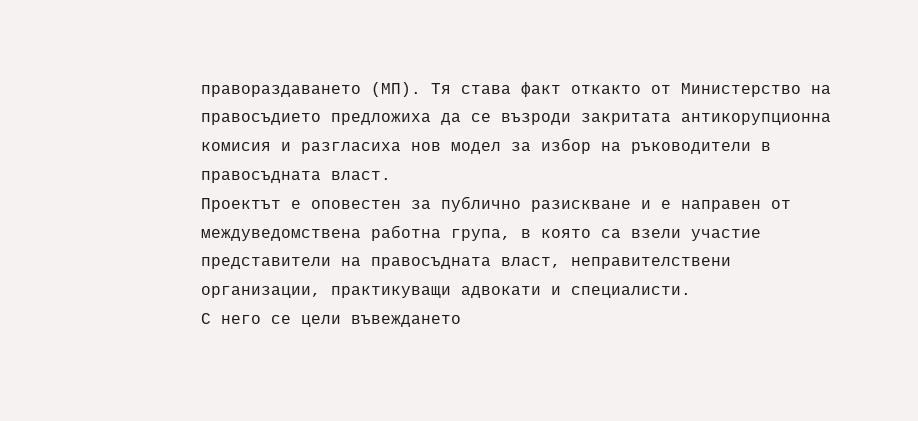правораздаването (МП). Тя става факт откакто от Министерство на правосъдието предложиха да се възроди закритата антикорупционна комисия и разгласиха нов модел за избор на ръководители в правосъдната власт.
Проектът е оповестен за публично разискване и е направен от междуведомствена работна група, в която са взели участие представители на правосъдната власт, неправителствени организации, практикуващи адвокати и специалисти.
С него се цели въвеждането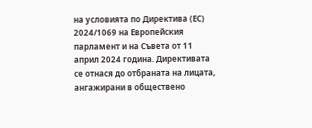на условията по Директива (ЕС) 2024/1069 на Европейския парламент и на Съвета от 11 април 2024 година. Директивата се отнася до отбраната на лицата, ангажирани в обществено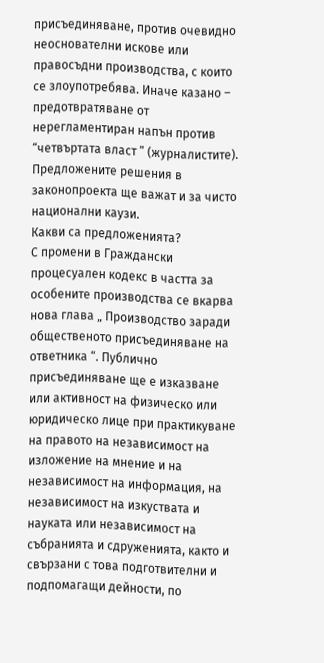присъединяване, против очевидно неоснователни искове или правосъдни производства, с които се злоупотребява. Иначе казано – предотвратяване от нерегламентиран напън против “четвъртата власт ” (журналистите).
Предложените решения в законопроекта ще важат и за чисто национални каузи.
Какви са предложенията?
С промени в Граждански процесуален кодекс в частта за особените производства се вкарва нова глава „ Производство заради общественото присъединяване на ответника “. Публично присъединяване ще е изказване или активност на физическо или юридическо лице при практикуване на правото на независимост на изложение на мнение и на независимост на информация, на независимост на изкуствата и науката или независимост на събранията и сдруженията, както и свързани с това подготвителни и подпомагащи дейности, по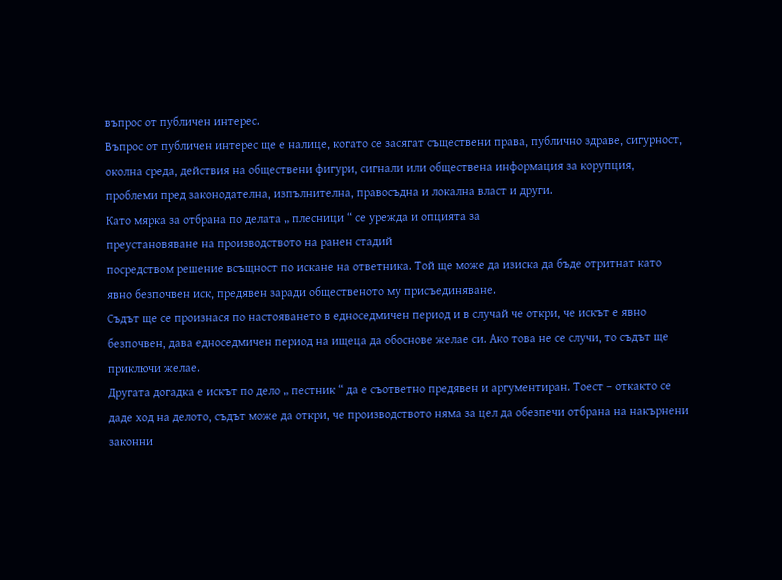въпрос от публичен интерес.
Въпрос от публичен интерес ще е налице, когато се засягат съществени права, публично здраве, сигурност, околна среда, действия на обществени фигури, сигнали или обществена информация за корупция, проблеми пред законодателна, изпълнителна, правосъдна и локална власт и други.
Като мярка за отбрана по делата „ плесници “ се урежда и опцията за
преустановяване на производството на ранен стадий
посредством решение всъщност по искане на ответника. Той ще може да изиска да бъде отритнат като явно безпочвен иск, предявен заради общественото му присъединяване.
Съдът ще се произнася по настояването в едноседмичен период и в случай че откри, че искът е явно безпочвен, дава едноседмичен период на ищеца да обоснове желае си. Ако това не се случи, то съдът ще приключи желае.
Другата догадка е искът по дело „ пестник “ да е съответно предявен и аргументиран. Тоест – откакто се даде ход на делото, съдът може да откри, че производството няма за цел да обезпечи отбрана на накърнени законни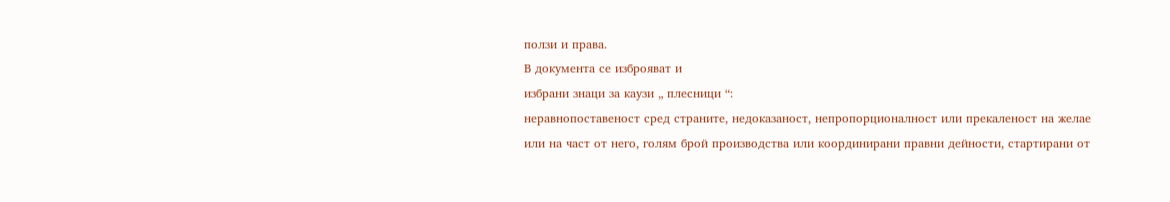ползи и права.
В документа се изброяват и
избрани знаци за каузи „ плесници “:
неравнопоставеност сред страните, недоказаност, непропорционалност или прекаленост на желае или на част от него, голям брой производства или координирани правни дейности, стартирани от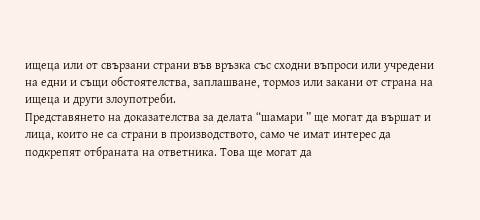ищеца или от свързани страни във връзка със сходни въпроси или учредени на едни и същи обстоятелства, заплашване, тормоз или закани от страна на ищеца и други злоупотреби.
Представянето на доказателства за делата “шамари ” ще могат да вършат и лица, които не са страни в производството, само че имат интерес да подкрепят отбраната на ответника. Това ще могат да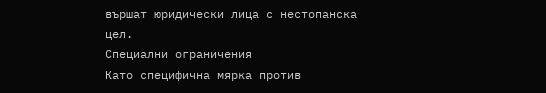вършат юридически лица с нестопанска цел.
Специални ограничения
Като специфична мярка против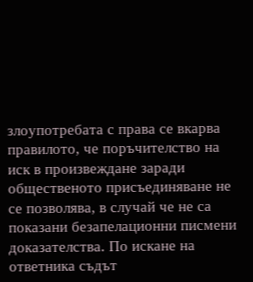злоупотребата с права се вкарва правилото, че поръчителство на иск в произвеждане заради общественото присъединяване не се позволява, в случай че не са показани безапелационни писмени доказателства. По искане на ответника съдът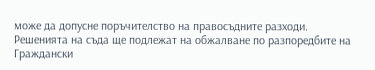може да допусне поръчителство на правосъдните разходи.
Решенията на съда ще подлежат на обжалване по разпоредбите на Граждански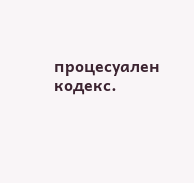процесуален кодекс.